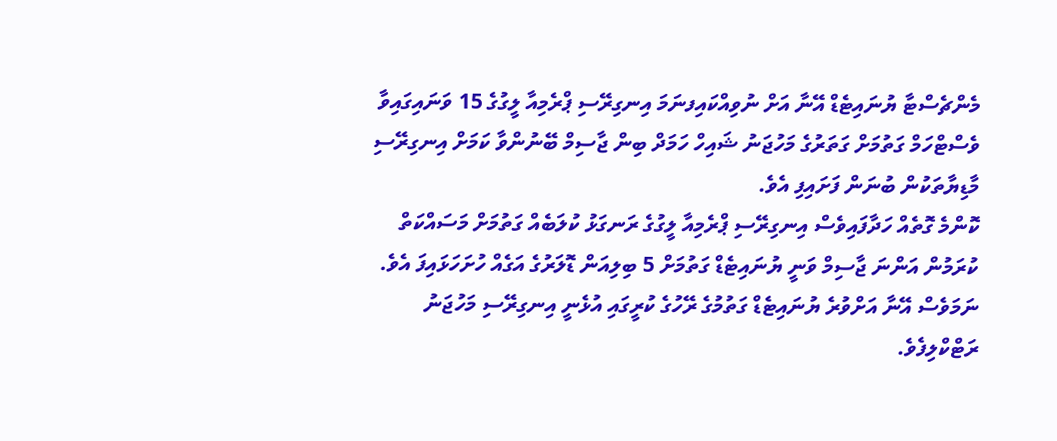މެންޗެސްޓާ ޔުނައިޓެޑް އޭނާ އަށް ނުވިއްކައިފނަމަ އިނގިރޭސި ޕްރެމިއާ ލީގުގެ 15 ވަނައިގައިވާ ވެސްޓްހަމް ގަތުމަށް ގަތަރުގެ މަހުޖަނު ޝައިހް ހަމަދް ބިން ޖާސިމް ބޭނުންވާ ކަމަށް އިނގިރޭސި މާޑިޔާތަކުން ބުނަން ފަށައިފި އެވެ.
ކޮންމެ ގޮތެއް ހަދާފައިވެސް އިނގިރޭސި ޕްރެމިއާ ލީގުގެ ރަނގަޅު ކުލަބެއް ގަތުމަށް މަސައްކަތް ކުރަމުން އަންނަ ޖާސިމް ވަނީ ޔުނައިޓެޑް ގަތުމަށް 5 ބިލިއަން ޑޮލަރުގެ އަގެއް ހުށަހަޅައިފަ އެވެ. ނަމަވެސް އޭނާ އަށްވުރެ ޔުނައިޓެޑް ގަތުމުގެ ރޭހުގެ ކުރީގައި އުޅެނީ އިނގިރޭސި މަހުޖަނު ރަޓްކްލިފެވެ.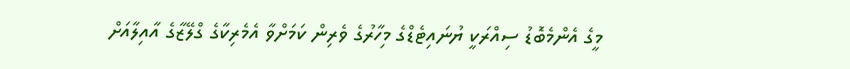މީގެ އެންމެބޮޑު ސިއްރަކީ ޔުނައިޓެޑްގެ މިހާރުގެ ވެރިން ކަމަށްވާ އެމެރިކާގެ ގްލޭޒާގެ އާއިލާއަށް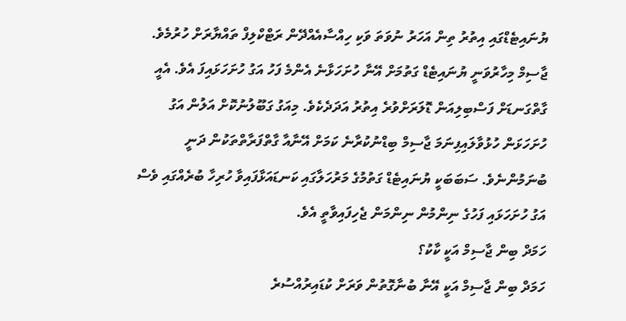ޔުނައިޓެޑްގައި އިތުރު ތިން އަހަރު ނުވަތަ ވަކި ހިއްސާއެއްދޭން ރަޓްކްލިފް ތައްޔާރަށް ހުރުމެވެ.
ޖާސިމް މިހާރުވަނީ ޔުނައިޓެޑް ގަތުމަށް އޭނާ ހުށަހަޅާނެ އެންމެ ފަހު އަގު ހުށަހަޅައިފަ އެވެ. އެއީ ގާތްގަނޑަށް ފަސްބިލިއަން ޑޮލަރަށްވުރެ އިތުރު އަދަދެކެވެ. މިއަގު ގަބޫލުނުކޮށް އަލުން އަގު ހުށަހަޅަން ހުޅުވާލައިފިނަމަ ޖާސިމް ބިޑްނުކުރާނެ ކަމަށް އޭނާއާ ގާތްފަރާތްތަކުން ދަނީ ބުނަމުންނެވެ. ސަބަބަކީ ޔުނައިޓެޑް ގަތުމުގެ މަރުހަލާގައި ކަނޑައަޅާފައިވާ ހުރިހާ ބުރެއްގައި ވެސް އަގު ހުށަހަޅައި ފަހުގެ ނިންމުން ނިންމަން ޖެހިފައިވާތީ އެވެ.
ހަމަދް ބިން ޖާސިމް އަކީ ކާކު؟
ހަމަދް ބިން ޖާސިމް އަކީ އޭނާ ބުނާގޮތުން ވަރަށް ކުޑައިރުއްސުރެ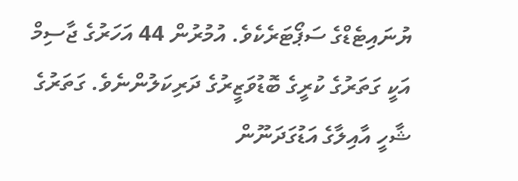ޔުނައިޓެޑްގެ ސަޕޯޓަރެކެވެ. އުމުރުން 44 އަހަރުގެ ޖާސިމް އަކީ ގަތަރުގެ ކުރީގެ ބޮޑުވަޒީރުގެ ދަރިކަލުންނެވެ. ގަތަރުގެ ޝާހީ އާއިލާގެ އަޑުގަދަނޫން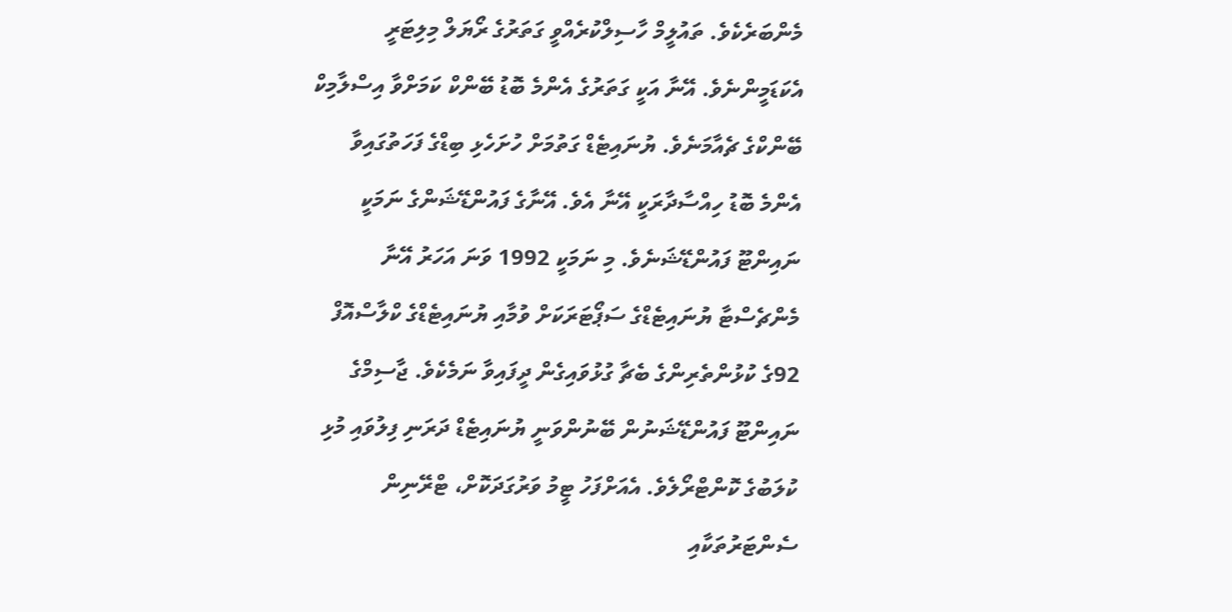މެންބަރެކެވެ. ތައުލީމް ހާސިލްކުރެއްވީ ގަތަރުގެ ރޯޔަލް މިލިޓަރީ އެކަޑަމީންނެވެ. އޭނާ އަކީ ގަތަރުގެ އެންމެ ބޮޑު ބޭންކް ކަމަށްވާ އިސްލާމިކް ބޭންކްގެ ޗެއާމަނެވެ. ޔުނައިޓެޑް ގަތުމަށް ހުށަހެޅި ބިޑްގެ ފަހަތުގައިވާ އެންމެ ބޮޑު ހިއްސާދާރަކީ އޭނާ އެވެ. އޭނާގެ ފައުންޑޭޝަންގެ ނަމަކީ ނައިންޓޫ ފައުންޑޭޝަނެވެ. މި ނަމަކީ 1992 ވަނަ އަހަރު އޭނާ މެންޗެސްޓާ ޔުނައިޓެޑްގެ ސަޕޯޓަރަކަށް ވުމާއި ޔުނައިޓެޑްގެ ކްލާސްއޮފް 92ގެ ކުޅުންތެރިންގެ ބެޗާ ގުޅުވައިގެން ދީފައިވާ ނަމެކެވެ. ޖާސިމްގެ ނައިންޓޫ ފައުންޑޭޝަނުން ބޭނުންވަނީ ޔުނައިޓެޑް ދަރަނި ފިލުވައި މުޅި ކުލަބުގެ ކޮންޓްރޯލެވެ. އެއަށްފަހު ޓީމު ވަރުގަދަކޮށް، ޓްރޭނިން ސެންޓަރުތަކާއި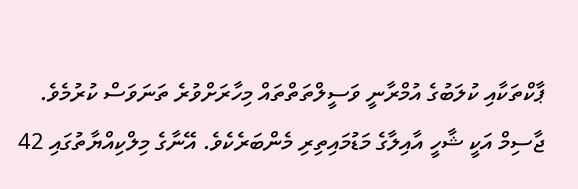ޕާކްތަކާއި ކުލަބުގެ އުމްރާނީ ވަސީލްތަތްތައް މިހާރަށްވުރެ ތަނަވަސް ކުރުމެވެ.
ޖާސިމް އަކީ ޝާހީ އާއިލާގެ މަޑުމައިތިރި މެންބަރެކެވެ. އޭނާގެ މިލްކިއްޔާތުގައި 42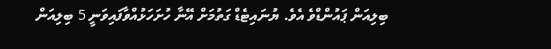ބިލިއަން ޕައުންޑްވެ އެވެ. ޔުނައިޓެޑް ގަތުމަށް އޭނާ ހުށަހަޅުއްވާފައިވަނީ 5 ބިލިއަން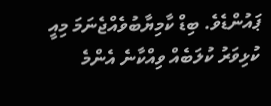ޕައުންޑެވެ. ބިޑް ކާމިޔާބުވެއްޖެނަމަ މިއީ ކުޅިވަރު ކުލަބެއް ވިއްކާނެ އެންމެ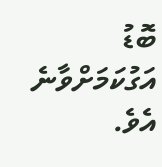ބޮޑު އަގުކަމަށްވާނެ އެވެ.